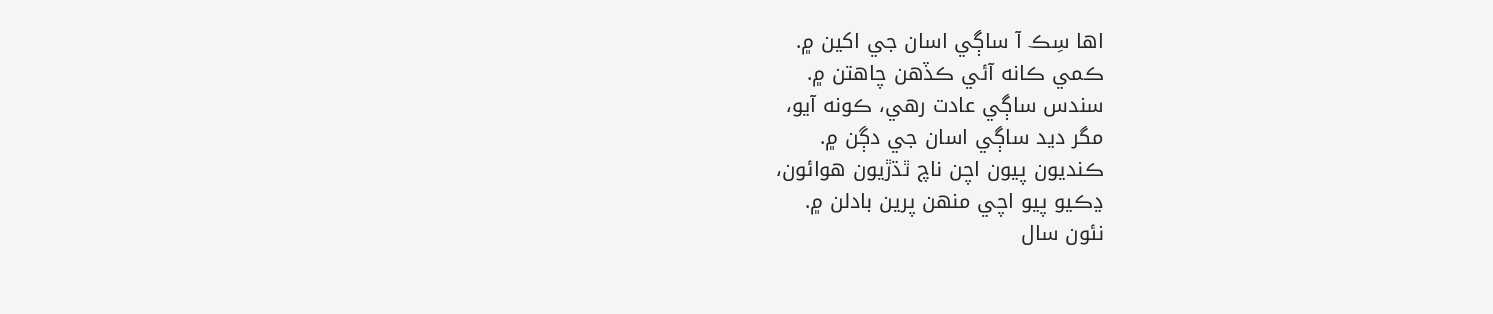اها سِڪ آ ساڳي اسان جي اکين ۾.
ڪمي ڪانه آئي ڪڏهن چاهتن ۾.
سندس ساڳي عادت رهي، ڪونه آيو،
مگر ديد ساڳي اسان جي دڳن ۾.
ڪنديون پيون اچن ناچ ٿڌڙيون هوائون،
ڍڪيو پيو اچي منهن پرين بادلن ۾.
نئون سال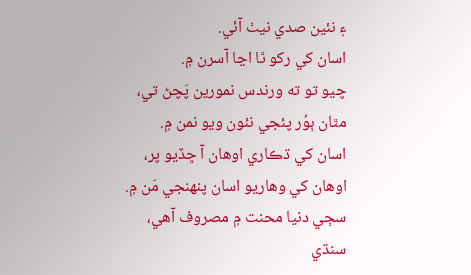۽ نئين صدي نيٺ آئي.
اسان کي رکو ٿا اڃا آسرن ۾.
چيو تو ته ورندس نمورين پَچڻ تي،
مٿان ٻوُر پئجي نئون ويو نمن ۾.
اسان کي ڌڪاري اوهان آ ڇڏيو پر،
اوهان کي وهاريو اسان پنهنجي مَن ۾.
سڄي دنيا محنت ۾ مصروف آهي،
سنڌي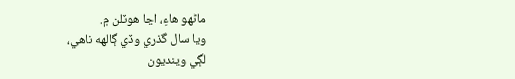ماڻهو هاءِ، اڃا هوٽلن ۾.
ويا سال گذري وڏي ڳالهه ناهي،
لڳي وينديون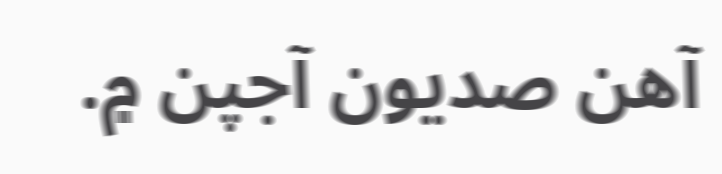آهن صديون آجپن ۾.